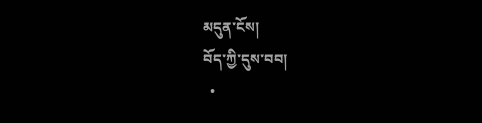མདུན་ངོས།
བོད་ཀྱི་དུས་བབ།
  •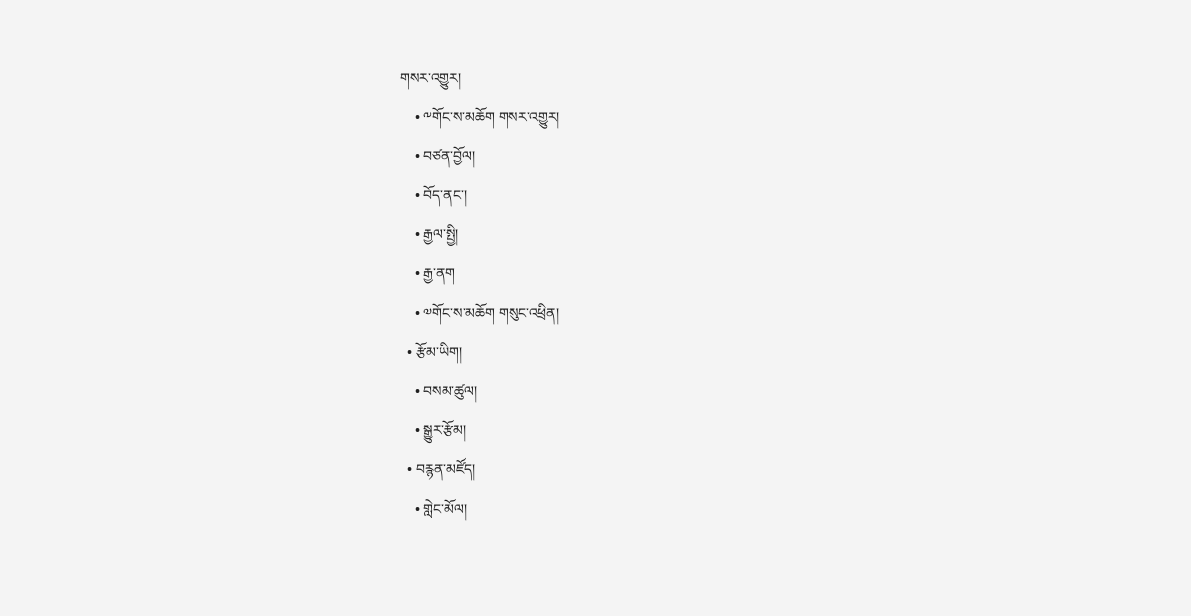གསར་འགྱུར།
    • ༸གོང་ས་མཆོག གསར་འགྱུར།
    • བཙན་བྱོལ།
    • བོད་ནང་།
    • རྒྱལ་སྤྱི།
    • རྒྱ་ནག
    • ༧གོང་ས་མཆོག གསུང་འཕྲིན།
  • རྩོམ་ཡིག།
    • བསམ་ཚུལ།
    • སྒྱུར་རྩོམ།
  • བརྙན་མཛོད།
    • གླེང་མོལ།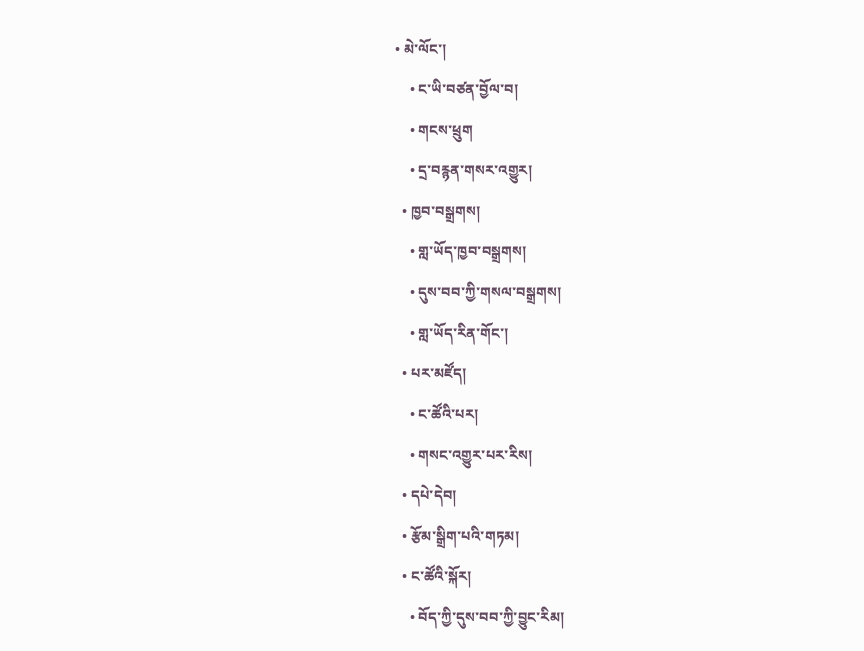• མེ་ལོང་།
    • ང་ཡི་བཙན་བྱོལ་བ།
    • གངས་ཕྲུག
    • དྲ་བརྙན་གསར་འགྱུར།
  • ཁྱབ་བསྒྲགས།
    • གླ་ཡོད་ཁྱབ་བསྒྲགས།
    • དུས་བབ་ཀྱི་གསལ་བསྒྲགས།
    • གླ་ཡོད་རིན་གོང་།
  • པར་མཛོད།
    • ང་ཚོའི་པར།
    • གསང་འགྱུར་པར་རིས།
  • དཔེ་དེབ།
  • རྩོམ་སྒྲིག་པའི་གཏམ།
  • ང་ཚོའི་སྐོར།
    • བོད་ཀྱི་དུས་བབ་ཀྱི་བྱུང་རིམ།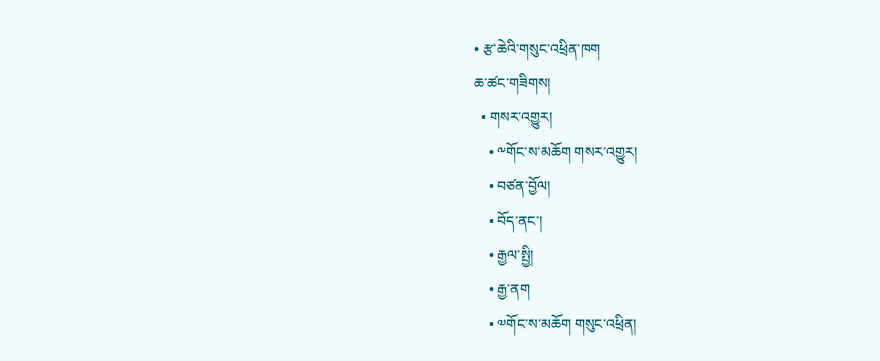• རྩ་ཆེའི་གསུང་འཕྲིན་ཁག
ཆ་ཚང་གཟིགས།
  • གསར་འགྱུར།
    • ༸གོང་ས་མཆོག གསར་འགྱུར།
    • བཙན་བྱོལ།
    • བོད་ནང་།
    • རྒྱལ་སྤྱི།
    • རྒྱ་ནག
    • ༧གོང་ས་མཆོག གསུང་འཕྲིན།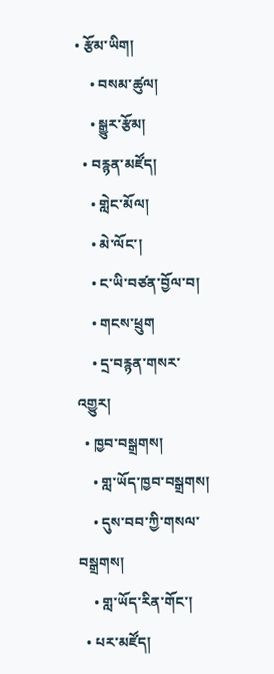• རྩོམ་ཡིག།
    • བསམ་ཚུལ།
    • སྒྱུར་རྩོམ།
  • བརྙན་མཛོད།
    • གླེང་མོལ།
    • མེ་ལོང་།
    • ང་ཡི་བཙན་བྱོལ་བ།
    • གངས་ཕྲུག
    • དྲ་བརྙན་གསར་འགྱུར།
  • ཁྱབ་བསྒྲགས།
    • གླ་ཡོད་ཁྱབ་བསྒྲགས།
    • དུས་བབ་ཀྱི་གསལ་བསྒྲགས།
    • གླ་ཡོད་རིན་གོང་།
  • པར་མཛོད།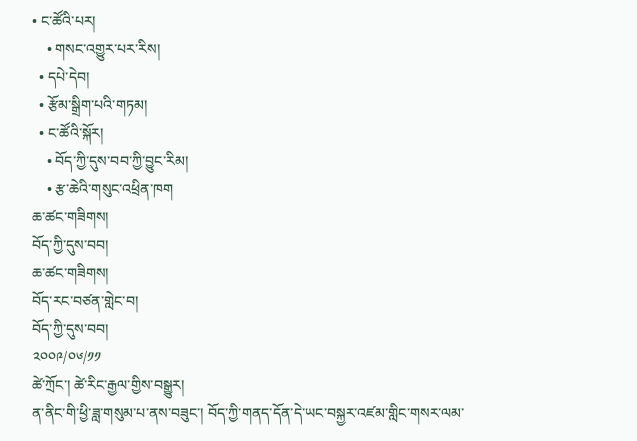• ང་ཚོའི་པར།
    • གསང་འགྱུར་པར་རིས།
  • དཔེ་དེབ།
  • རྩོམ་སྒྲིག་པའི་གཏམ།
  • ང་ཚོའི་སྐོར།
    • བོད་ཀྱི་དུས་བབ་ཀྱི་བྱུང་རིམ།
    • རྩ་ཆེའི་གསུང་འཕྲིན་ཁག
ཆ་ཚང་གཟིགས།
བོད་ཀྱི་དུས་བབ།
ཆ་ཚང་གཟིགས།
བོད་རང་བཙན་གླེང་བ།
བོད་ཀྱི་དུས་བབ།
༢༠༠༩/༠༦/༡༡
ཚེ་ཀྲོང་། ཚེ་རིང་རྒྱལ་གྱིས་བསྒྱུར།
ན་ནིང་གི་ཕྱི་ཟླ་གསུམ་པ་ནས་བཟུང་། བོད་ཀྱི་གནད་དོན་དེ་ཡང་བསྐྱར་འཛམ་གླིང་གསར་ལམ་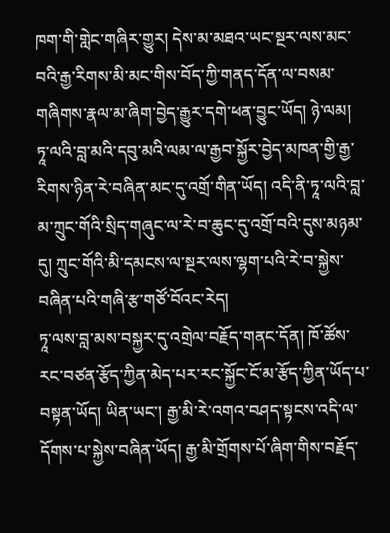ཁག་གི་གླེང་གཞིར་གྱུར། དེས་མ་མཐའ་ཡང་སྔར་ལས་མང་བའི་རྒྱ་རིགས་མི་མང་གིས་བོད་ཀྱི་གནད་དོན་ལ་བསམ་གཞིགས་རྣལ་མ་ཞིག་བྱེད་རྒྱུར་དགེ་ཕན་བྱུང་ཡོད། ཉེ་ལམ། ཏཱ་ལའི་བླ་མའི་དབུ་མའི་ལམ་ལ་རྒྱབ་སྐྱོར་བྱེད་མཁན་གྱི་རྒྱ་རིགས་ཉིན་རེ་བཞིན་མང་དུ་འགྲོ་གིན་ཡོད། འདི་ནི་ཏཱ་ལའི་བླ་མ་ཀྲུང་གོའི་སྲིད་གཞུང་ལ་རེ་བ་ཆུང་དུ་འགྲོ་བའི་དུས་མཉམ་དུ། ཀྲུང་གོའི་མི་དམངས་ལ་སྔར་ལས་ལྷག་པའི་རེ་བ་སྐྱེས་བཞིན་པའི་གཞི་རྩ་གཙོ་བོའང་རེད།
ཏཱ་ལས་བླ་མས་བསྐྱར་དུ་འགྲེལ་བརྗོད་གནང་དོན། ཁོ་ཚོས་རང་བཙན་རྩོད་ཀྱིན་མེད་པར་རང་སྐྱོང་ངོ་མ་རྩོད་ཀྱིན་ཡོད་པ་བསྟན་ཡོད། ཡིན་ཡང་། རྒྱ་མི་རེ་འགའ་བཤད་སྟངས་འདི་ལ་དོགས་པ་སྐྱེས་བཞིན་ཡོད། རྒྱ་མི་གྲོགས་པོ་ཞིག་གིས་བརྗོད་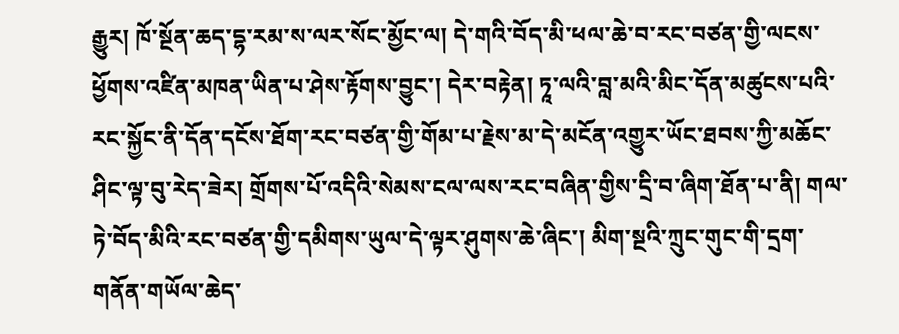རྒྱུར། ཁོ་སྔོན་ཆད་དྷ་རམ་ས་ལར་སོང་མྱོང་ལ། དེ་གའི་བོད་མི་ཕལ་ཆེ་བ་རང་བཙན་གྱི་ལངས་ཕྱོགས་འཛིན་མཁན་ཡིན་པ་ཤེས་རྟོགས་བྱུང་། དེར་བརྟེན། ཏཱ་ལའི་བླ་མའི་མིང་དོན་མཚུངས་པའི་རང་སྐྱོང་ནི་དོན་དངོས་ཐོག་རང་བཙན་གྱི་གོམ་པ་རྗེས་མ་དེ་མངོན་འགྱུར་ཡོང་ཐབས་ཀྱི་མཆོང་ཤིང་ལྟ་བུ་རེད་ཟེར། གྲོགས་པོ་འདིའི་སེམས་ངལ་ལས་རང་བཞིན་གྱིས་དྲི་བ་ཞིག་ཐོན་པ་ནི། གལ་ཏེ་བོད་མིའི་རང་བཙན་གྱི་དམིགས་ཡུལ་དེ་ལྟར་ཤུགས་ཆེ་ཞིང་། མིག་སྔའི་ཀྲུང་གུང་གི་དྲག་གནོན་གཡོལ་ཆེད་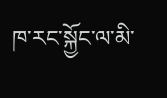ཁ་རང་སྐྱོང་ལ་མི་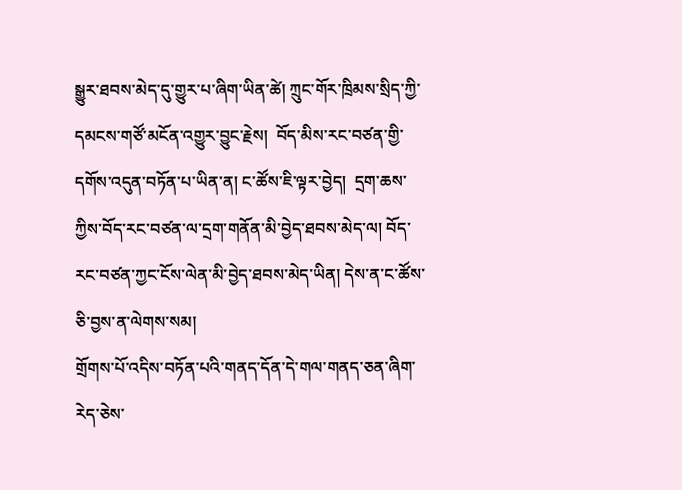སྒྱུར་ཐབས་མེད་དུ་གྱུར་པ་ཞིག་ཡིན་ཚེ། ཀྲུང་གོར་ཁྲིམས་སྲིད་ཀྱི་དམངས་གཙོ་མངོན་འགྱུར་བྱུང་རྗེས།  བོད་མིས་རང་བཙན་གྱི་དགོས་འདུན་བཏོན་པ་ཡིན་ན། ང་ཚོས་ཇི་ལྟར་བྱེད།  དྲག་ཆས་ཀྱིས་བོད་རང་བཙན་ལ་དྲག་གནོན་མི་བྱེད་ཐབས་མེད་ལ། བོད་རང་བཙན་ཀྱང་ངོས་ལེན་མི་བྱེད་ཐབས་མེད་ཡིན། དེས་ན་ང་ཚོས་ཅི་བྱས་ན་ལེགས་སམ།
གྲོགས་པོ་འདིས་བཏོན་པའི་གནད་དོན་དེ་གལ་གནད་ཅན་ཞིག་རེད་ཅེས་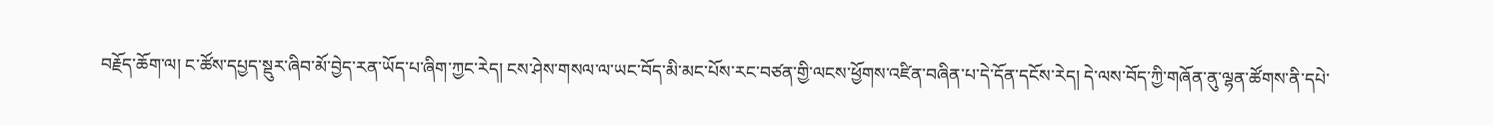བརྗོད་ཆོག་ལ། ང་ཚོས་དཔྱད་སྡུར་ཞིབ་མོ་བྱེད་རན་ཡོད་པ་ཞིག་ཀྱང་རེད། ངས་ཤེས་གསལ་ལ་ཡང་བོད་མི་མང་པོས་རང་བཙན་གྱི་ལངས་ཕྱོགས་འཛིན་བཞིན་པ་དེ་དོན་དངོས་རེད། དེ་ལས་བོད་ཀྱི་གཞོན་ནུ་ལྷན་ཚོགས་ནི་དཔེ་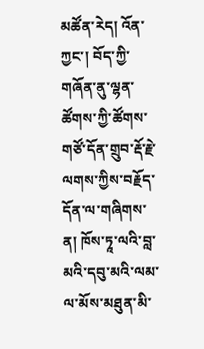མཚོན་རེད། འོན་ཀྱང་། བོད་ཀྱི་གཞོན་ནུ་ལྷན་ཚོགས་ཀྱི་ཚོགས་གཙོ་དོན་གྲུབ་རྡོ་རྗེ་ལགས་ཀྱིས་བརྗོད་དོན་ལ་གཞིགས་ན། ཁོས་ཏཱ་ལའི་བླ་མའི་དབུ་མའི་ལམ་ལ་མོས་མཐུན་མི་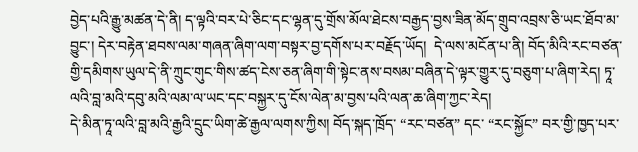བྱེད་པའི་རྒྱུ་མཚན་དེ་ནི། ད་ལྟའི་བར་པེ་ཅིང་དང་ལྷན་དུ་གྲོས་མོལ་ཐེངས་བརྒྱད་བྱས་ཟིན་མོད་གྲུབ་འབྲས་ཅི་ཡང་ཐོབ་མ་བྱུང་། དེར་བརྟེན་ཐབས་ལམ་གཞན་ཞིག་ལག་བསྟར་བྱ་དགོས་པར་བརྗོད་ཡོད།  དེ་ལས་མངོན་པ་ནི། བོད་མིའི་རང་བཙན་གྱི་དམིགས་ཡུལ་དེ་ནི་ཀྲུང་གུང་གིས་ཚད་ངེས་ཅན་ཞིག་གི་སྟེང་ནས་བསམ་བཞིན་དེ་ལྟར་གྱུར་དུ་བཅུག་པ་ཞིག་རེད། ཏཱ་ལའི་བླ་མའི་དབུ་མའི་ལམ་ལ་ཡང་དང་བསྐྱར་དུ་ངོས་ལེན་མ་བྱས་པའི་ལན་ཆ་ཞིག་ཀྱང་རེད།
དེ་མིན་ཏཱ་ལའི་བླ་མའི་རྒྱའི་དྲུང་ཡིག་ཚེ་རྒྱལ་ལགས་ཀྱིས། བོད་སྐད་ཁྲོད་ “རང་བཙན” དང་ “རང་སྐྱོང” བར་གྱི་ཁྱད་པར་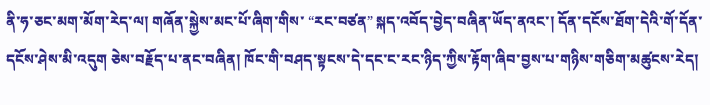ནི་ཧ་ཅང་མག་མོག་རེད་ལ། གཞོན་སྐྱེས་མང་པོ་ཞིག་གིས་ “རང་བཙན” སྐད་འབོད་བྱེད་བཞིན་ཡོད་ནའང་། དོན་དངོས་ཐོག་དེའི་གོ་དོན་དངོས་ཤེས་མི་འདུག ཅེས་བརྗོད་པ་ནང་བཞིན། ཁོང་གི་བཤད་སྟངས་དེ་དང་ང་རང་ཉིད་ཀྱིས་རྟོག་ཞིབ་བྱས་པ་གཉིས་གཅིག་མཚུངས་རེད།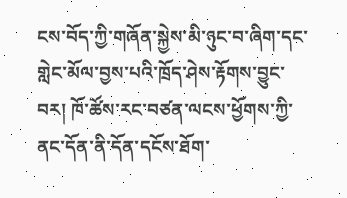ངས་བོད་ཀྱི་གཞོན་སྐྱེས་མི་ཉུང་བ་ཞིག་དང་གླེང་མོལ་བྱས་པའི་ཁྲོད་ཤེས་རྟོགས་བྱུང་བར། ཁོ་ཚོས་རང་བཙན་ལངས་ཕྱོགས་ཀྱི་ནང་དོན་ནི་དོན་དངོས་ཐོག་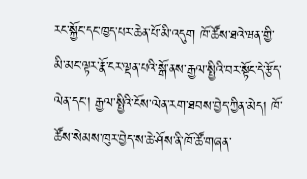རང་སྐྱོང་དང་ཁྱད་པར་ཆེན་པོ་མི་འདུག ཁོ་ཚོས་ཐའེ་ཝན་གྱི་མི་མང་ལྟར་རྣོ་ངར་ལྡན་པའི་སྒོ་ནས་རྒྱལ་སྤྱིའི་བར་སྟོང་དེ་རྩོད་ལེན་དང་། རྒྱལ་སྤྱིའི་ངོས་ལེན་རག་ཐབས་བྱེད་ཀྱིན་མེད། ཁོ་ཚོས་སེམས་ཁུར་བྱེད་ས་ཆེ་ཤོས་ནི་ཁོ་ཚོ་གཞན་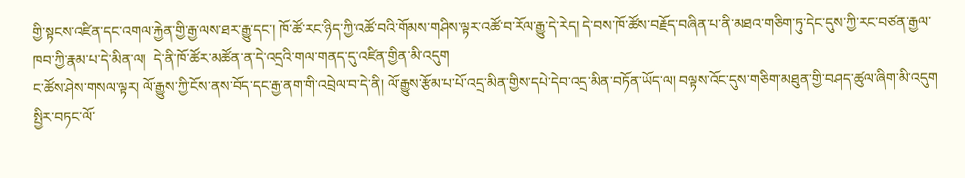གྱི་སྟངས་འཛིན་དང་འགལ་རྐྱེན་གྱི་རྒྱ་ལས་ཐར་རྒྱུ་དང་། ཁོ་ཚོ་རང་ཉིད་ཀྱི་འཚོ་བའི་གོམས་གཤིས་ལྟར་འཚོ་བ་རོལ་རྒྱུ་དེ་རེད། དེ་བས་ཁོ་ཚོས་བརྗོད་བཞིན་པ་ནི་མཐའ་གཅིག་ཏུ་དེང་དུས་ཀྱི་རང་བཙན་རྒྱལ་ཁབ་ཀྱི་རྣམ་པ་དེ་མིན་ལ།  དེ་ནི་ཁོ་ཚོར་མཚོན་ན་དེ་འདྲའི་གལ་གནད་དུ་འཛིན་གྱིན་མི་འདུག
ང་ཚོས་ཤེས་གསལ་ལྟར། ལོ་རྒྱུས་ཀྱི་ངོས་ནས་བོད་དང་རྒྱ་ནག་གི་འབྲེལ་བ་དེ་ནི། ལོ་རྒྱུས་རྩོམ་པ་པོ་འདྲ་མིན་གྱིས་དཔེ་དེབ་འདྲ་མིན་བཏོན་ཡོད་ལ། བལྟས་འོང་དུས་གཅིག་མཐུན་གྱི་བཤད་ཚུལ་ཞིག་མི་འདུག སྤྱིར་བཏང་ལོ་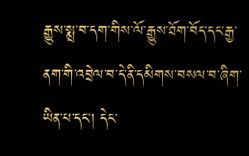རྒྱུས་སྨྲ་བ་དག་གིས་ལོ་རྒྱུས་ཐོག་བོད་དང་རྒྱ་ནག་གི་འབྲེལ་བ་དེ་ནི་དམིགས་བསལ་བ་ཞིག་ཡིན་པ་དང་། དེང་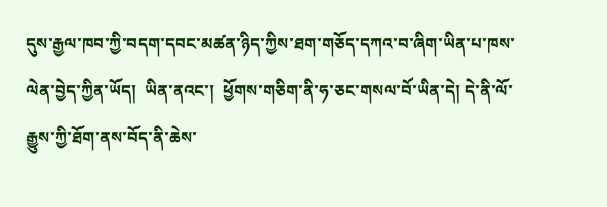དུས་རྒྱལ་ཁབ་ཀྱི་བདག་དབང་མཚན་ཉིད་ཀྱིས་ཐག་གཅོད་དཀའ་བ་ཞིག་ཡིན་པ་ཁས་ལེན་བྱེད་ཀྱིན་ཡོད།  ཡིན་ནའང་།  ཕྱོགས་གཅིག་ནི་ཧ་ཅང་གསལ་བོ་ཡིན་དེ། དེ་ནི་ལོ་རྒྱུས་ཀྱི་ཐོག་ནས་བོད་ནི་ཆེས་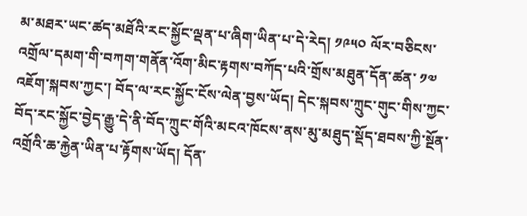མ་མཐར་ཡང་ཚད་མཐོའི་རང་སྐྱོང་ལྡན་པ་ཞིག་ཡིན་པ་དེ་རེད། ༡༩༥༠ ལོར་བཅིངས་འགྲོལ་དམག་གི་བཀག་གནོན་འོག་མིང་རྟགས་བཀོད་པའི་གྲོས་མཐུན་དོན་ཚན་ ༡༧ འཇོག་སྐབས་ཀྱང་། བོད་ལ་རང་སྐྱོང་ངོས་ལེན་བྱས་ཡོད། དེང་སྐབས་ཀྲུང་གུང་གིས་ཀྱང་བོད་རང་སྐྱོང་བྱེད་རྒྱུ་དེ་ནི་བོད་ཀྲུང་གོའི་མངའ་ཁོངས་ནས་མུ་མཐུད་སྡོད་ཐབས་ཀྱི་སྔོན་འགྲོའི་ཆ་རྐྱེན་ཡིན་པ་རྟོགས་ཡོད། དོན་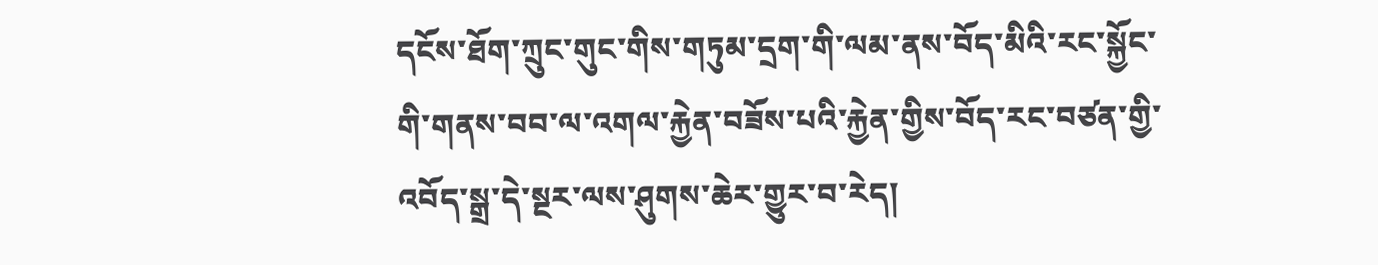དངོས་ཐོག་ཀྲུང་གུང་གིས་གཏུམ་དྲག་གི་ལམ་ནས་བོད་མིའི་རང་སྐྱོང་གི་གནས་བབ་ལ་འགལ་རྐྱེན་བཟོས་པའི་རྐྱེན་གྱིས་བོད་རང་བཙན་གྱི་འབོད་སྒྲ་དེ་སྔར་ལས་ཤུགས་ཆེར་གྱུར་བ་རེད།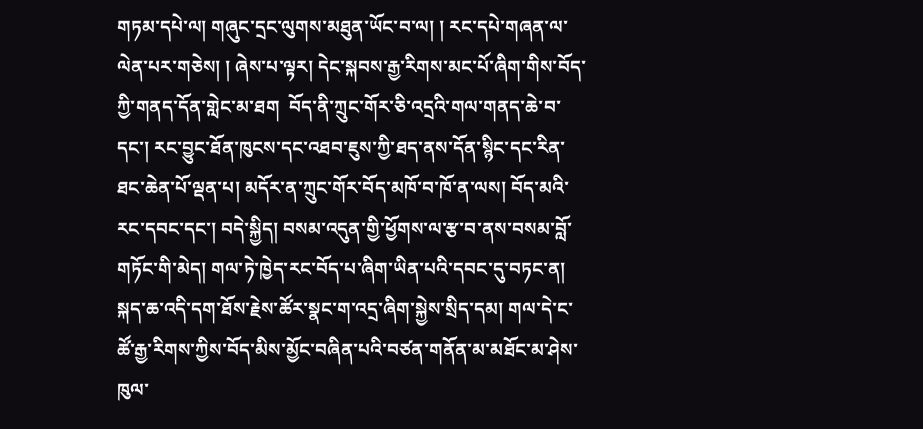གཏམ་དཔེ་ལ། གཞུང་དྲང་ལུགས་མཐུན་ཡོང་བ་ལ། ། རང་དཔེ་གཞན་ལ་ལེན་པར་གཅེས། ། ཞེས་པ་ལྟར། དེང་སྐབས་རྒྱ་རིགས་མང་པོ་ཞིག་གིས་བོད་ཀྱི་གནད་དོན་གླེང་མ་ཐག  བོད་ནི་ཀྲུང་གོར་ཅི་འདྲའི་གལ་གནད་ཆེ་བ་དང་། རང་བྱུང་ཐོན་ཁུངས་དང་འཐབ་ཇུས་ཀྱི་ཐད་ནས་དོན་སྙིང་དང་རིན་ཐང་ཆེན་པོ་ལྡན་པ། མདོར་ན་ཀྲུང་གོར་བོད་མཁོ་བ་ཁོ་ན་ལས། བོད་མའི་རང་དབང་དང་། བདེ་སྐྱིད། བསམ་འདུན་གྱི་ཕྱོགས་ལ་རྩ་བ་ནས་བསམ་བློ་གཏོང་གི་མེད། གལ་ཏེ་ཁྱེད་རང་བོད་པ་ཞིག་ཡིན་པའི་དབང་དུ་བཏང་ན། སྐད་ཆ་འདི་དག་ཐོས་རྗེས་ཚོར་སྣང་ག་འདྲ་ཞིག་སྐྱེས་སྲིད་དམ། གལ་དེ་ང་ཚོ་རྒྱ་རིགས་ཀྱིས་བོད་མིས་མྱོང་བཞིན་པའི་བཙན་གནོན་མ་མཐོང་མ་ཤེས་ཁུལ་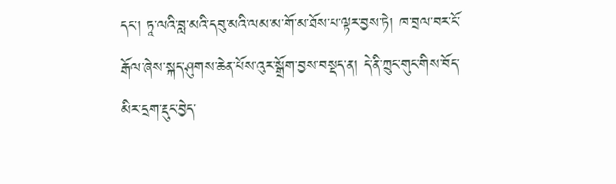དང་། ཏཱ་ལའི་བླ་མའི་དབུ་མའི་ལམ་མ་གོ་མ་ཐོས་པ་ལྟར་བྱས་ཏེ། ཁ་བྲལ་བར་ངོ་རྒོལ་ཞེས་སྐད་ཤུགས་ཆེན་པོས་འུར་སྒྲོག་བྱས་བསྡད་ན། དེ་ནི་ཀྲུང་གུང་གིས་བོད་མིར་དྲག་རྡུང་བྱེད་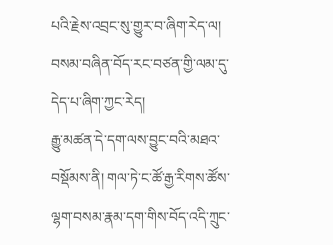པའི་རྗེས་འབྲང་སུ་གྱུར་བ་ཞིག་རེད་ལ། བསམ་བཞིན་བོད་རང་བཙན་གྱི་ལམ་དུ་དེད་པ་ཞིག་ཀྱང་རེད།
རྒྱུ་མཚན་དེ་དག་ལས་བྱུང་བའི་མཐའ་བསྡོམས་ནི། གལ་ཏེ་ང་ཚོ་རྒྱ་རིགས་ཚོས་ལྷག་བསམ་རྣམ་དག་གིས་བོད་འདི་ཀྲུང་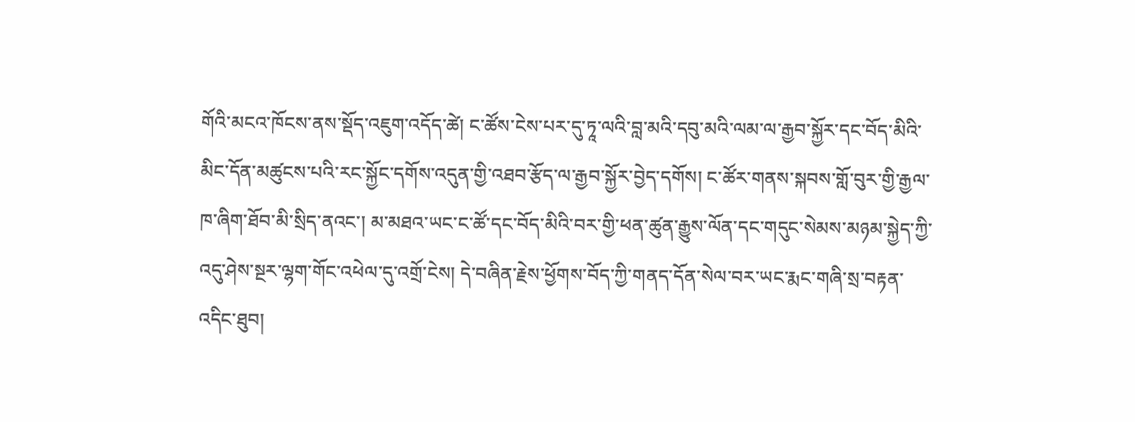གོའི་མངའ་ཁོངས་ནས་སྡོད་འཇུག་འདོད་ཚེ། ང་ཚོས་ངེས་པར་དུ་ཏཱ་ལའི་བླ་མའི་དབུ་མའི་ལམ་ལ་རྒྱབ་སྐྱོར་དང་བོད་མིའི་མིང་དོན་མཚུངས་པའི་རང་སྐྱོང་དགོས་འདུན་གྱི་འཐབ་རྩོད་ལ་རྒྱབ་སྐྱོར་བྱེད་དགོས། ང་ཚོར་གནས་སྐབས་གློ་བུར་གྱི་རྒྱལ་ཁ་ཞིག་ཐོབ་མི་སྲིད་ནའང་། མ་མཐའ་ཡང་ང་ཚོ་དང་བོད་མིའི་བར་གྱི་ཕན་ཚུན་རྒྱུས་ལོན་དང་གདུང་སེམས་མཉམ་སྐྱེད་ཀྱི་འདུ་ཤེས་སྔར་ལྷག་གོང་འཕེལ་དུ་འགྲོ་ངེས། དེ་བཞིན་རྗེས་ཕྱོགས་བོད་ཀྱི་གནད་དོན་སེལ་བར་ཡང་རྨང་གཞི་སྲ་བརྟན་འདིང་ཐུབ།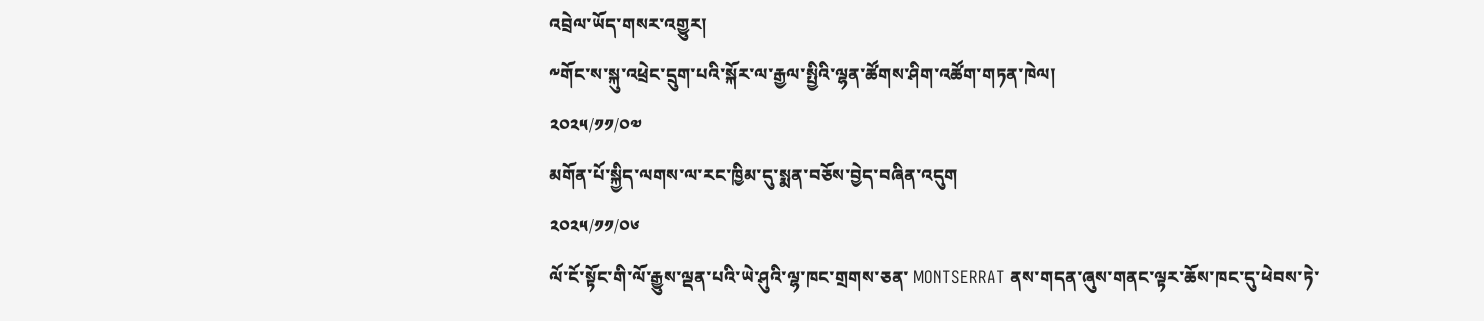འབྲེལ་ཡོད་གསར་འགྱུར།
༸གོང་ས་སྐུ་འཕྲེང་དྲུག་པའི་སྐོར་ལ་རྒྱལ་སྤྱིའི་ལྷན་ཚོགས་ཤིག་འཚོག་གཏན་ཁེལ།
༢༠༢༥/༡༡/༠༧
མགོན་པོ་སྐྱིད་ལགས་ལ་རང་ཁྱིམ་དུ་སྨན་བཅོས་བྱེད་བཞིན་འདུག
༢༠༢༥/༡༡/༠༦
ལོ་ངོ་སྟོང་གི་ལོ་རྒྱུས་ལྡན་པའི་ཡེ་ཤུའི་ལྷ་ཁང་གྲགས་ཅན་ MONTSERRAT ནས་གདན་ཞུས་གནང་ལྟར་ཆོས་ཁང་དུ་ཕེབས་ཏེ་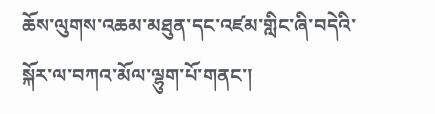ཆོས་ལུགས་འཆམ་མཐུན་དང་འཛམ་གླིང་ཞི་བདེའི་སྐོར་ལ་བཀའ་མོལ་ལྷུག་པོ་གནང་།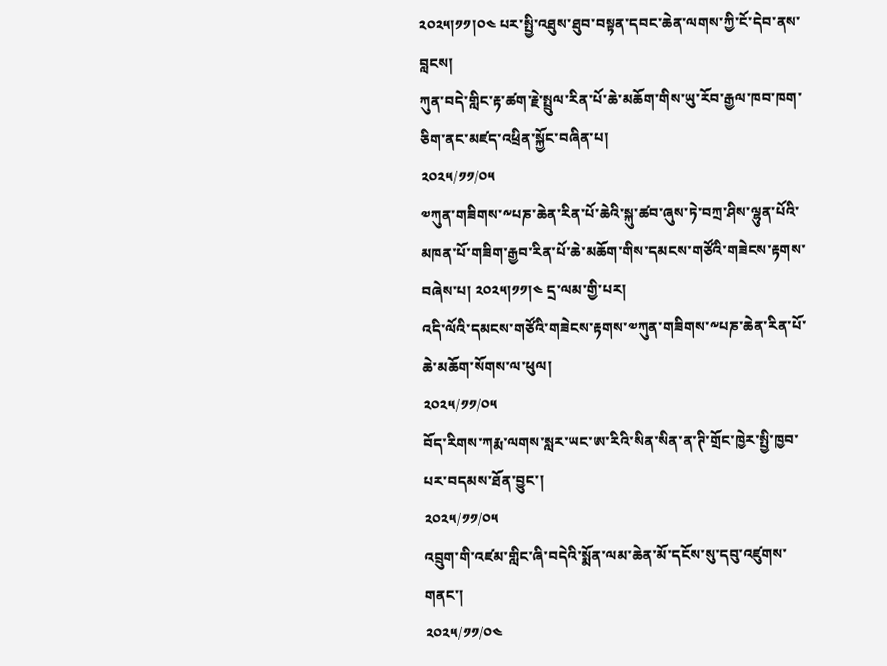༢༠༢༥།༡༡།༠༤ པར་སྤྱི་འཐུས་ཐུབ་བསྟན་དབང་ཆེན་ལགས་ཀྱི་ངོ་དེབ་ནས་བླངས།
ཀུན་བདེ་གླིང་རྟ་ཚག་རྗེ་སྤྲུལ་རིན་པོ་ཆེ་མཆོག་གིས་ཡུ་རོབ་རྒྱལ་ཁབ་ཁག་ཅིག་ནང་མཛད་འཕྲིན་སྐྱོང་བཞིན་པ།
༢༠༢༥/༡༡/༠༥
༧ཀུན་གཟིགས་༸པཎ་ཆེན་རིན་པོ་ཆེའི་སྐུ་ཚབ་ཞུས་ཏེ་བཀྲ་ཤིས་ལྷུན་པོའི་མཁན་པོ་གཟིག་རྒྱབ་རིན་པོ་ཆེ་མཆོག་གིས་དམངས་གཙོའི་གཟེངས་རྟགས་བཞེས་པ། ༢༠༢༥།༡༡།༤ དྲ་ལམ་གྱི་པར།
འདི་ལོའི་དམངས་གཙོའི་གཟེངས་རྟགས་༧ཀུན་གཟིགས་༸པཎ་ཆེན་རིན་པོ་ཆེ་མཆོག་སོགས་ལ་ཕུལ།
༢༠༢༥/༡༡/༠༥
བོད་རིགས་ཀརྨ་ལགས་སླར་ཡང་ཨ་རིའི་སིན་སིན་ན་ཊི་གྲོང་ཁྱེར་སྤྱི་ཁྱབ་པར་བདམས་ཐོན་བྱུང་།
༢༠༢༥/༡༡/༠༥
འབྲུག་གི་འཛམ་གླིང་ཞི་བདེའི་སྨོན་ལམ་ཆེན་མོ་དངོས་སུ་དབུ་འཛུགས་གནང་།
༢༠༢༥/༡༡/༠༤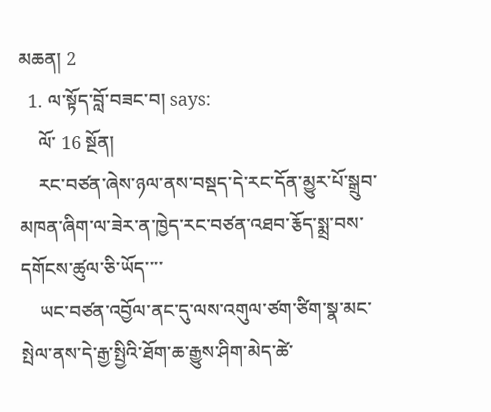མཆན། 2
  1. ལ་སྟོད་བློ་བཟང་བ། says:
    ལོ་ 16 སྔོན།
    རང་བཙན་ཞེས་ཉལ་ནས་བསྡད་དེ་རང་དོན་མྱུར་པོ་སྒྲུབ་མཁན་ཞིག་ལ་ཟེར་ན་ཁྱེད་རང་བཙན་འཐབ་རྕོད་སྨྲ་བས་དགོངས་ཚུལ་ཅི་ཡོད་་་་
    ཡང་བཙན་འབྱོལ་ནང་དུ་ལས་འགུལ་ཙག་ཙིག་སྣ་མང་སྤེལ་ནས་དེ་རྒྱ་སྤྱིའི་ཐོག་ཆ་རྒྱུས་ཤིག་མེད་ཚེ་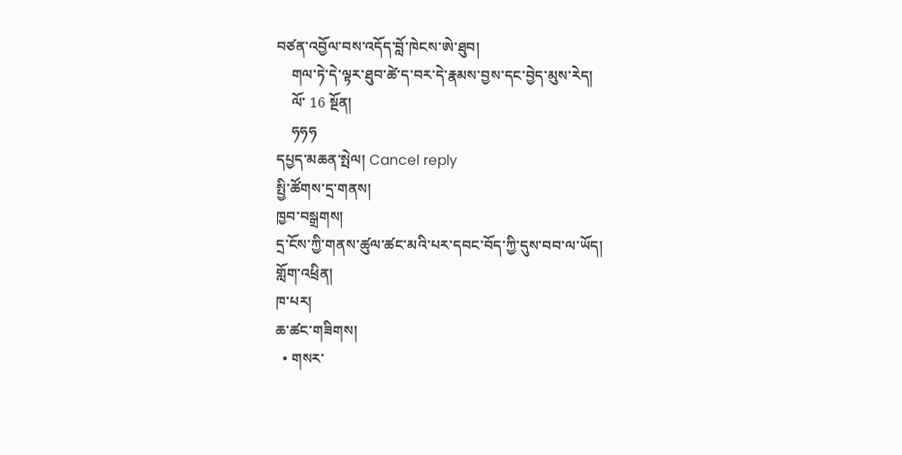བཙན་འབྱོལ་བས་འདོད་བློ་ཁེངས་ཨེ་ཐུབ།
    གལ་ཏེ་དེ་ལྟར་ཐུབ་ཚེ་ད་བར་དེ་རྣམས་བྱས་དང་བྱེད་མུས་རེད།
    ལོ་ 16 སྔོན།
    ཧཧཧ
དཔྱད་མཆན་སྤེལ། Cancel reply
སྤྱི་ཚོགས་དྲ་གནས།
ཁྱབ་བསྒྲགས།
དྲ་ངོས་ཀྱི་གནས་ཚུལ་ཚང་མའི་པར་དབང་བོད་ཀྱི་དུས་བབ་ལ་ཡོད།
གློག་འཕྲིན།
ཁ་པར།
ཆ་ཚང་གཟིགས།
  • གསར་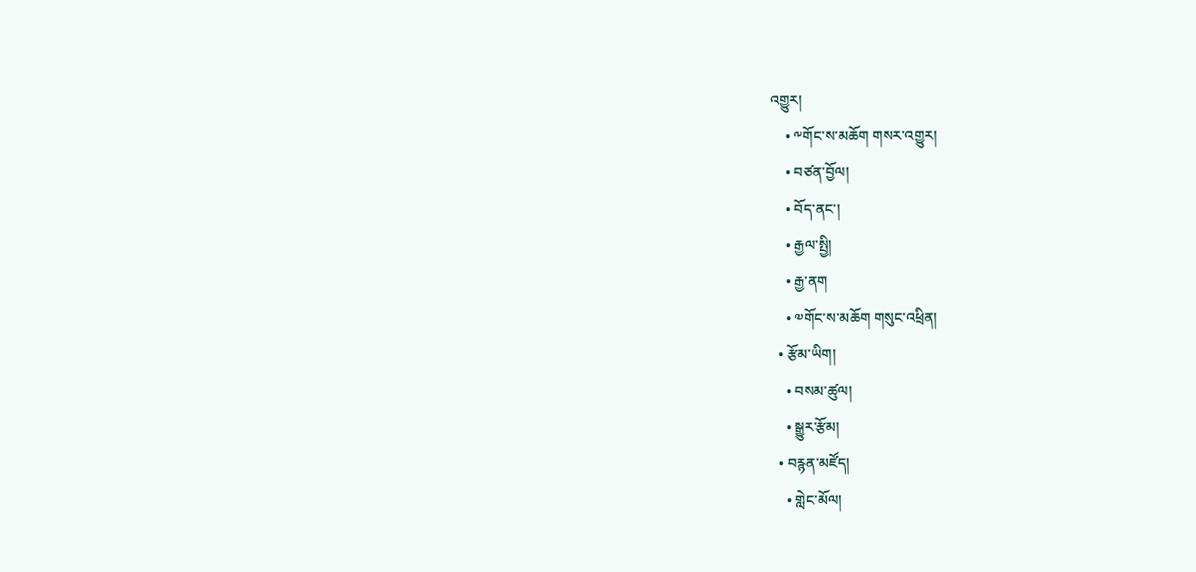འགྱུར།
    • ༸གོང་ས་མཆོག གསར་འགྱུར།
    • བཙན་བྱོལ།
    • བོད་ནང་།
    • རྒྱལ་སྤྱི།
    • རྒྱ་ནག
    • ༧གོང་ས་མཆོག གསུང་འཕྲིན།
  • རྩོམ་ཡིག།
    • བསམ་ཚུལ།
    • སྒྱུར་རྩོམ།
  • བརྙན་མཛོད།
    • གླེང་མོལ།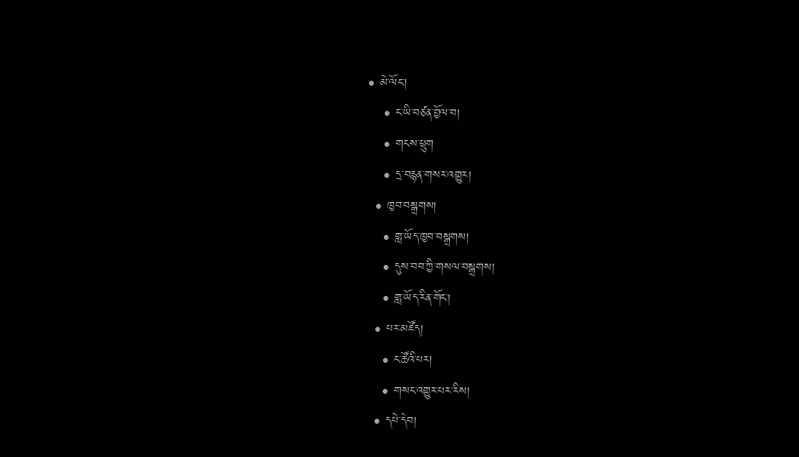• མེ་ལོང་།
    • ང་ཡི་བཙན་བྱོལ་བ།
    • གངས་ཕྲུག
    • དྲ་བརྙན་གསར་འགྱུར།
  • ཁྱབ་བསྒྲགས།
    • གླ་ཡོད་ཁྱབ་བསྒྲགས།
    • དུས་བབ་ཀྱི་གསལ་བསྒྲགས།
    • གླ་ཡོད་རིན་གོང་།
  • པར་མཛོད།
    • ང་ཚོའི་པར།
    • གསང་འགྱུར་པར་རིས།
  • དཔེ་དེབ།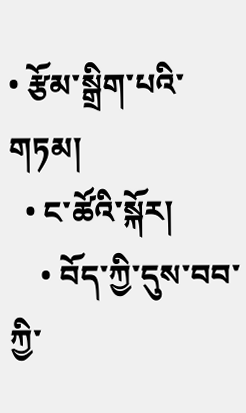• རྩོམ་སྒྲིག་པའི་གཏམ།
  • ང་ཚོའི་སྐོར།
    • བོད་ཀྱི་དུས་བབ་ཀྱི་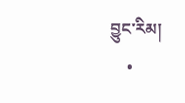བྱུང་རིམ།
    •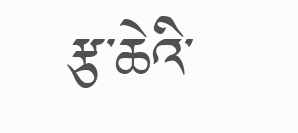རྩ་ཆེའི་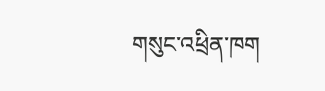གསུང་འཕྲིན་ཁག